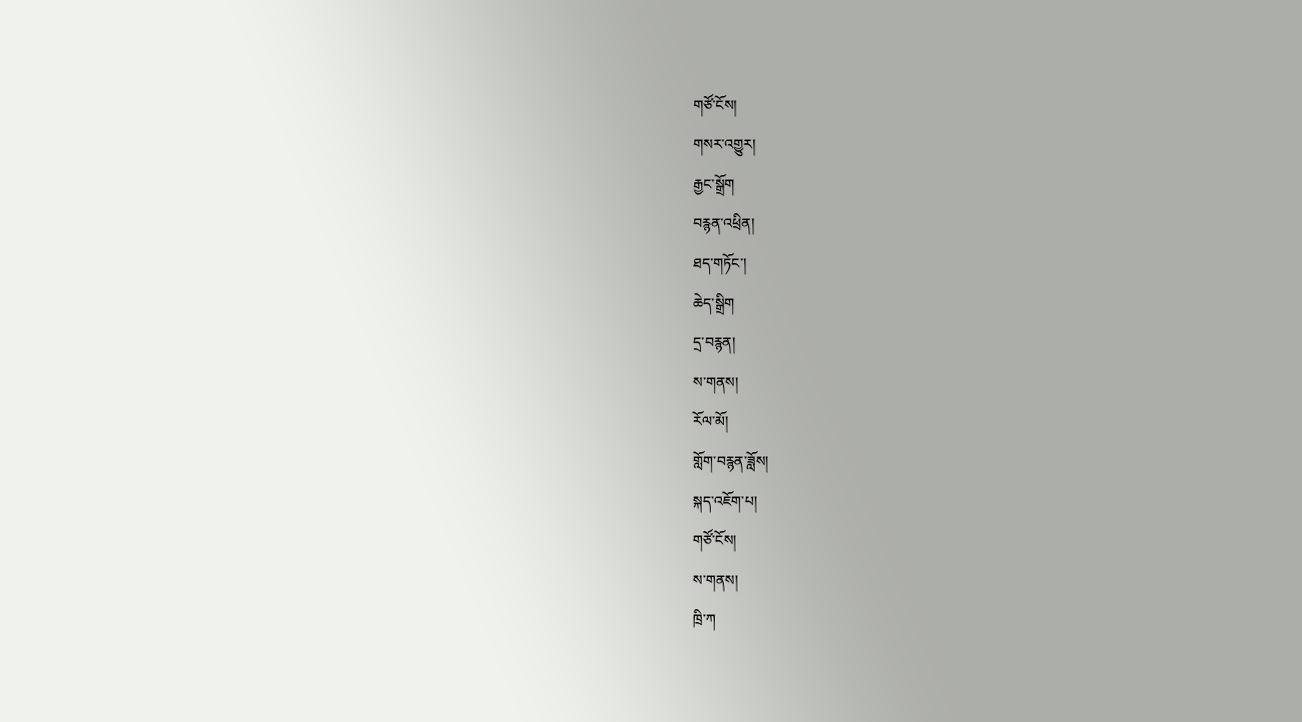གཙོ་ངོས།
གསར་འགྱུར།
རྒྱང་སྒྲོག
བརྙན་འཕྲིན།
ཐད་གཏོང་།
ཆེད་སྒྲིག
དྲ་བརྙན།
ས་གནས།
རོལ་མོ།
གློག་བརྙན་ཟློས།
སྐད་འཇོག་པ།
གཙོ་ངོས།
ས་གནས།
ཁྲི་ཀ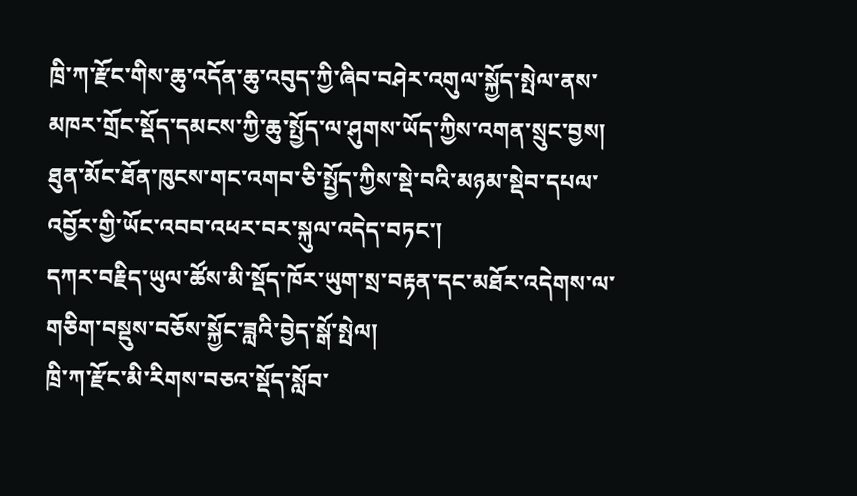ཁྲི་ཀ་རྫོང་གིས་ཆུ་འདོན་ཆུ་འབུད་ཀྱི་ཞིབ་བཤེར་འགུལ་སྐྱོད་སྤེལ་ནས་མཁར་གྲོང་སྡོད་དམངས་ཀྱི་ཆུ་སྤྱོད་ལ་ཤུགས་ཡོད་ཀྱིས་འགན་སྲུང་བྱས།
ཐུན་མོང་ཐོན་ཁུངས་གང་འགབ་ཅི་སྤྱོད་ཀྱིས་སྡེ་བའི་མཉམ་སྡེབ་དཔལ་འབྱོར་གྱི་ཡོང་འབབ་འཕར་བར་སྐུལ་འདེད་བཏང་།
དཀར་བརྗིད་ཡུལ་ཚོས་མི་སྡོད་ཁོར་ཡུག་སྲ་བརྟན་དང་མཐོར་འདེགས་ལ་གཅིག་བསྡུས་བཅོས་སྐྱོང་ཟླའི་བྱེད་སྒོ་སྤེལ།
ཁྲི་ཀ་རྫོང་མི་རིགས་བཅའ་སྡོད་སློབ་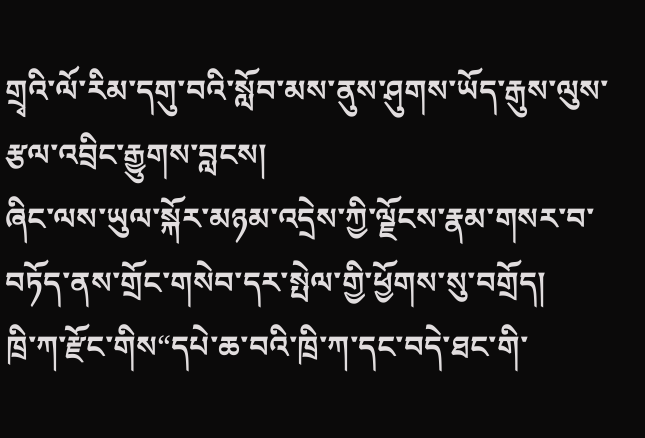གྲྭའི་ལོ་རིམ་དགུ་བའི་སློབ་མས་ནུས་ཤུགས་ཡོད་རྒུས་ལུས་རྩལ་འབྲིང་རྒྱུགས་བླངས།
ཞིང་ལས་ཡུལ་སྐོར་མཉམ་འདྲེས་ཀྱི་ལྗོངས་རྣམ་གསར་བ་བཏོད་ནས་གྲོང་གསེབ་དར་སྤེལ་གྱི་ཕྱོགས་སུ་བགྲོད།
ཁྲི་ཀ་རྫོང་གིས“དཔེ་ཆ་བའི་ཁྲི་ཀ་དང་བདེ་ཐང་གི་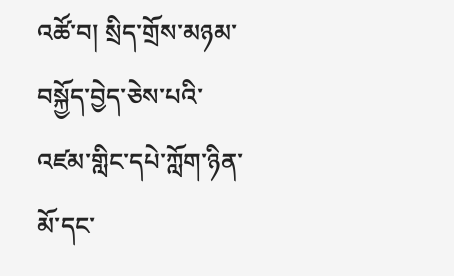འཚོ་བ། སྲིད་གྲོས་མཉམ་བསྐྱོད་བྱེད་ཅེས་པའི་འཛམ་གླིང་དཔེ་ཀློག་ཉིན་མོ་དང་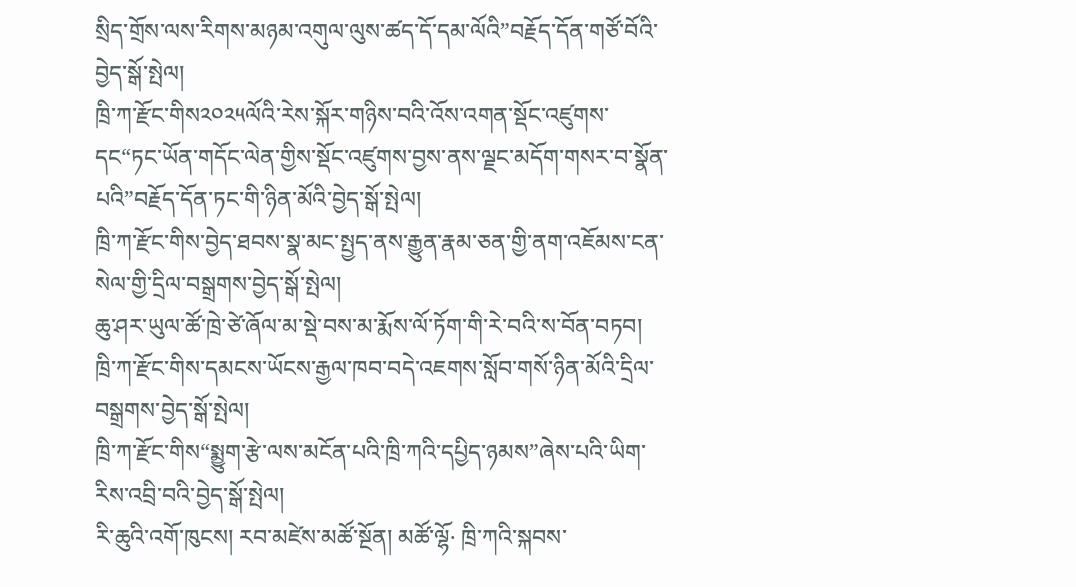སྲིད་གྲོས་ལས་རིགས་མཉམ་འགུལ་ལུས་ཚད་དོ་དམ་ལོའི”བརྗོད་དོན་གཙོ་བོའི་བྱེད་སྒོ་སྤེལ།
ཁྲི་ཀ་རྫོང་གིས༢༠༢༥ལོའི་རེས་སྐོར་གཉིས་བའི་འོས་འགན་སྡོང་འཛུགས་དང“ཏང་ཡོན་གདོང་ལེན་གྱིས་སྡོང་འཛུགས་བྱས་ནས་ལྗང་མདོག་གསར་བ་སྣོན་པའི”བརྗོད་དོན་ཏང་གི་ཉིན་མོའི་བྱེད་སྒོ་སྤེལ།
ཁྲི་ཀ་རྫོང་གིས་བྱེད་ཐབས་སྣ་མང་སྤྱད་ནས་རྒྱུན་རྣམ་ཅན་གྱི་ནག་འཇོམས་ངན་སེལ་གྱི་དྲིལ་བསྒྲགས་བྱེད་སྒོ་སྤེལ།
ཆུ་ཤར་ཡུལ་ཚོ་ཁྲེ་ཙེ་ཞོལ་མ་སྡེ་བས་མ་རྨོས་ལོ་ཏོག་གི་རེ་བའི་ས་བོན་བཏབ།
ཁྲི་ཀ་རྫོང་གིས་དམངས་ཡོངས་རྒྱལ་ཁབ་བདེ་འཇགས་སློབ་གསོ་ཉིན་མོའི་དྲིལ་བསྒྲགས་བྱེད་སྒོ་སྤེལ།
ཁྲི་ཀ་རྫོང་གིས“སྨྱུག་རྩེ་ལས་མངོན་པའི་ཁྲི་ཀའི་དཔྱིད་ཉམས”ཞེས་པའི་ཡིག་རིས་འབྲི་བའི་བྱེད་སྒོ་སྤེལ།
རི་ཆུའི་འགོ་ཁུངས། རབ་མཛེས་མཚོ་སྔོན། མཚོ་ལྷོ· ཁྲི་ཀའི་སྐབས་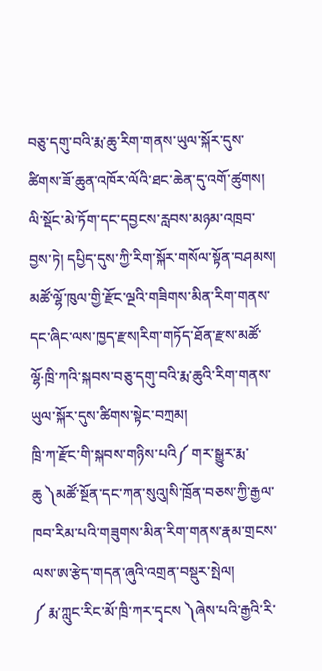བཅུ་དགུ་བའི་རྨ་ཆུ་རིག་གནས་ཡུལ་སྐོར་དུས་ཚིགས་ཟོ་ཆུན་འཁོར་ལོའི་ཐང་ཆེན་དུ་འགོ་ཚུགས།
ལི་སྡོང་མེ་ཏོག་དང་དབྱངས་རླབས་མཉམ་འཁྲབ་བྱས་ཏེ། དཔྱིད་དུས་ཀྱི་རིག་སྐོར་གསོལ་སྟོན་བཤམས།
མཚོ་ལྷོ་ཁུལ་གྱི་རྫོང་ལྔའི་གཟིགས་མིན་རིག་གནས་དང་ཞིང་ལས་ཁྱད་རྫས།རིག་གཏོད་ཐོན་རྫས་མཚོ་ལྷོ·ཁྲི་ཀའི་སྐབས་བཅུ་དགུ་བའི་རྨ་ཆུའི་རིག་གནས་ཡུལ་སྐོར་དུས་ཚིགས་སྟེང་བཀྲམ།
ཁྲི་ཀ་རྫོང་གི་སྐབས་གཉིས་པའི༼ གར་སྒྱུར་རྨ་ཆུ ༽མཚོ་སྔོན་དང་ཀན་སུའུ།སི་ཁྲོན་བཅས་ཀྱི་རྒྱལ་ཁབ་རིམ་པའི་གཟུགས་མིན་རིག་གནས་རྣམ་གྲངས་ལས་ཨ་རྩེད་གདན་ཞུའི་འགྲན་བསྡུར་སྤེལ།
༼ རྨ་ཀླུང་རིང་མོ་ཁྲི་ཀར་དྭངས ༽ཞེས་པའི་རྒྱའི་རི་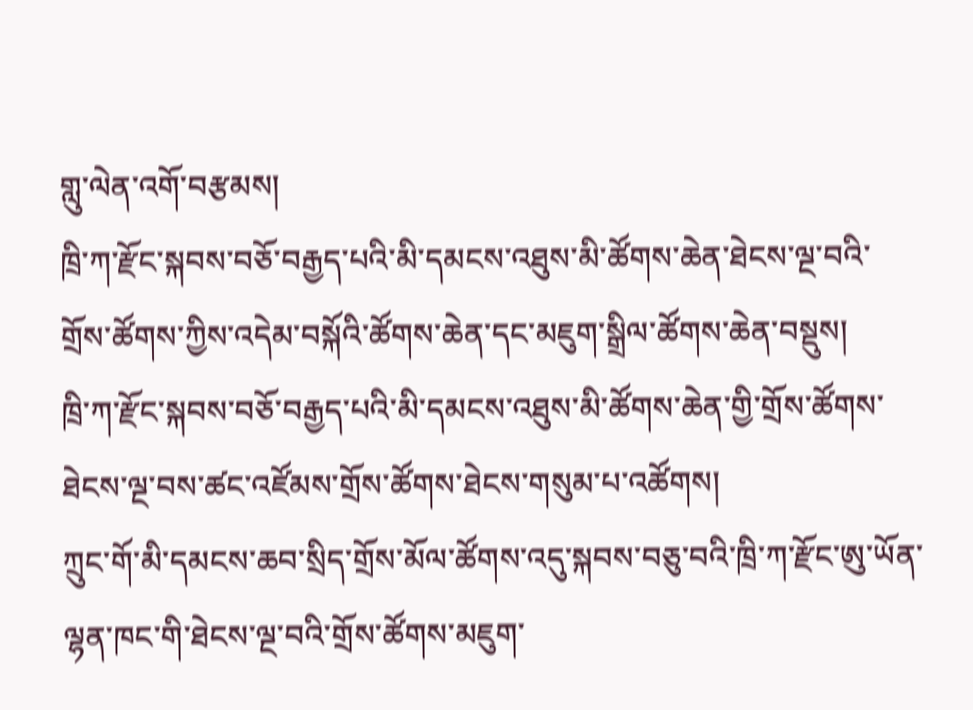གླུ་ལེན་འགོ་བརྩམས།
ཁྲི་ཀ་རྫོང་སྐབས་བཅོ་བརྒྱད་པའི་མི་དམངས་འཐུས་མི་ཚོགས་ཆེན་ཐེངས་ལྔ་བའི་གྲོས་ཚོགས་ཀྱིས་འདེམ་བསྐོའི་ཚོགས་ཆེན་དང་མཇུག་སྒྲིལ་ཚོགས་ཆེན་བསྡུས།
ཁྲི་ཀ་རྫོང་སྐབས་བཅོ་བརྒྱད་པའི་མི་དམངས་འཐུས་མི་ཚོགས་ཆེན་གྱི་གྲོས་ཚོགས་ཐེངས་ལྔ་བས་ཚང་འཛོམས་གྲོས་ཚོགས་ཐེངས་གསུམ་པ་འཚོགས།
ཀྲུང་གོ་མི་དམངས་ཆབ་སྲིད་གྲོས་མོལ་ཚོགས་འདུ་སྐབས་བཅུ་བའི་ཁྲི་ཀ་རྫོང་ཨུ་ཡོན་ལྷན་ཁང་གི་ཐེངས་ལྔ་བའི་གྲོས་ཚོགས་མཇུག་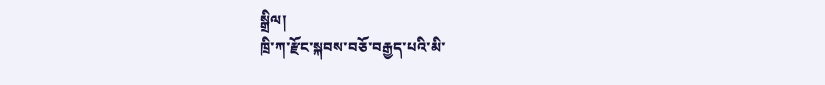སྒྲིལ།
ཁྲི་ཀ་རྫོང་སྐབས་བཅོ་བརྒྱད་པའི་མི་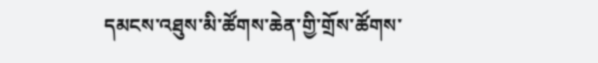དམངས་འཐུས་མི་ཚོགས་ཆེན་གྱི་གྲོས་ཚོགས་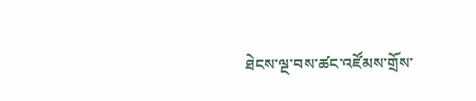ཐེངས་ལྔ་བས་ཚང་འཛོམས་གྲོས་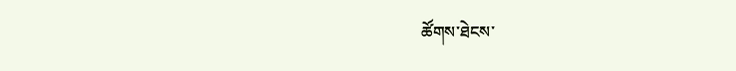ཚོགས་ཐེངས་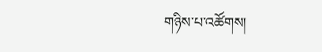གཉིས་པ་འཚོགས།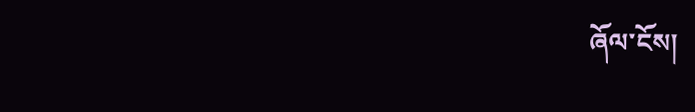ཞོལ་ངོས།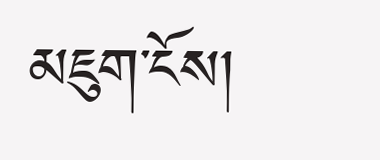མཇུག་ངོས།